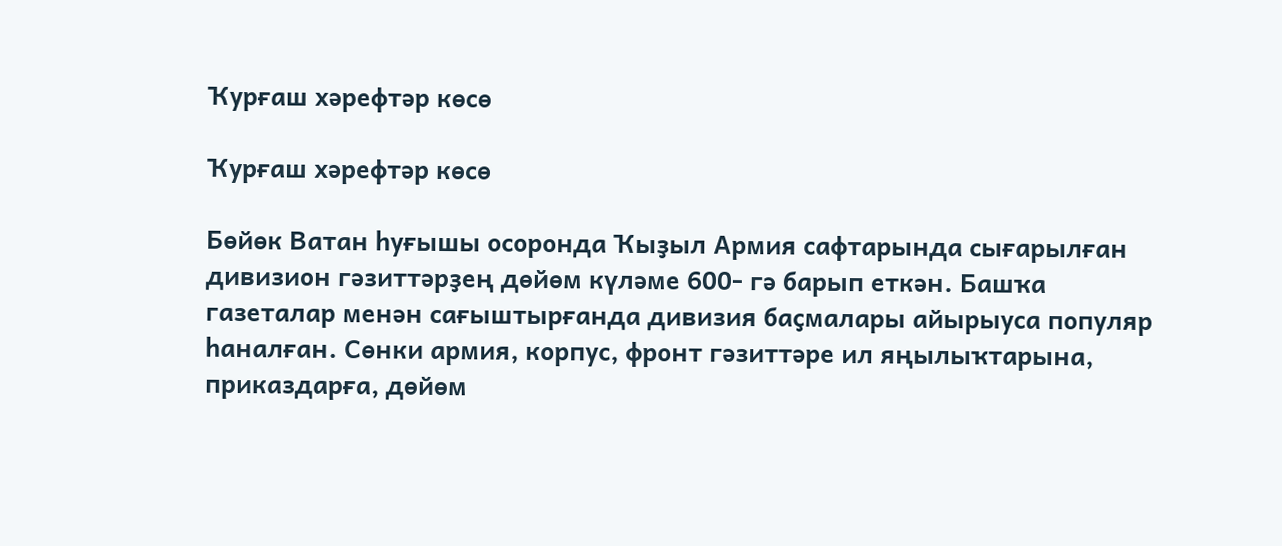Ҡурғаш хәрефтәр көсө

Ҡурғаш хәрефтәр көсө

Бөйөк Ватан һуғышы осоронда Ҡыҙыл Армия сафтарында сығарылған дивизион гәзиттәрҙең дөйөм күләме 600- гә барып еткән. Башҡа газеталар менән сағыштырғанда дивизия баҫмалары айырыуса популяр һаналған. Сөнки армия, корпус, фронт гәзиттәре ил яңылыҡтарына, приказдарға, дөйөм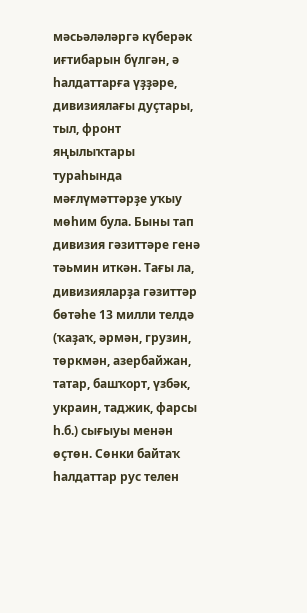мәсьәләләргә күберәк иғтибарын бүлгән, ә һалдаттарға үҙҙәре, дивизиялағы дуҫтары, тыл, фронт яңылыҡтары тураһында мәғлүмәттәрҙе уҡыу мөһим була. Быны тап дивизия гәзиттәре генә тәьмин иткән. Тағы ла, дивизияларҙа гәзиттәр бөтәһе 13 милли телдә (ҡаҙаҡ, әрмән, грузин, төркмән, азербайжан, татар, башҡорт, үзбәк, украин, таджик, фарсы һ.б.) сығыуы менән өҫтөн. Сөнки байтаҡ һалдаттар рус телен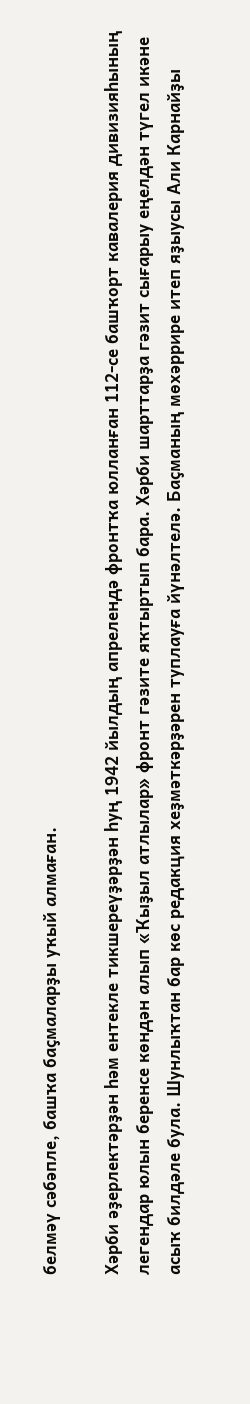белмәү сәбәпле, башҡа баҫмаларҙы уҡый алмаған.

Хәрби әҙерлектәрҙән һәм ентекле тикшереүҙәрҙән һуң 1942 йылдың апрелендә фронтҡа юлланған 112-се башҡорт кавалерия дивизияһының легендар юлын беренсе көндән алып «Ҡыҙыл атлылар» фронт гәзите яҡтыртып бара. Хәрби шарттарҙа гәзит сығарыу еңелдән түгел икәне асыҡ билдәле була. Шунлыҡтан бар көс редакция хеҙмәткәрҙәрен туплауға йүнәлтелә. Баҫманың мөхәррире итеп яҙыусы Али Карнайҙы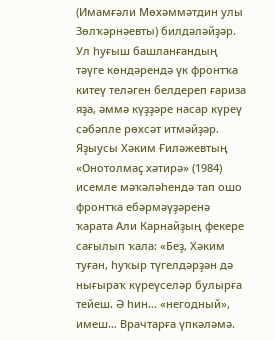(Имамғәли Мөхәммәтдин улы Зөлҡәрнәевты) билдәләйҙәр. Ул һуғыш башланғандың тәүге көндәрендә үк фронтҡа китеү теләген белдереп ғариза яҙа, әммә күҙҙәре насар күреү сәбәпле рөхсәт итмәйҙәр. Яҙыусы Хәким Ғиләжевтың «Онотолмаҫ хәтирә» (1984) исемле мәҡәләһендә тап ошо фронтҡа ебәрмәүҙәренә ҡарата Али Карнайҙың фекере сағылып ҡала: «Беҙ, Хәким туған, һуҡыр түгелдәрҙән дә нығыраҡ күреүселәр булырға тейеш. Ә һин... «негодный», имеш… Врачтарға үпкәләмә.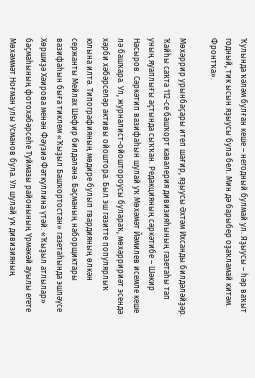Ҡулында ҡәләм булған кеше – негодный булмай ул. Яҙыусы – һәр ваҡыт годный, тик ысын яҙыусы була бел. Мин дә барыбер оҙаҡламай китәм. Фронтҡа».

Мөхәррир урынбаҫары итеп шағир, яҙыусы Әхтәм Ихсанды билдәләйҙәр. Ҡайһы саҡта 112-се башҡорт кавалерия дивизияһының газетаһы тап уның яуаплығы аҫтында сыҡҡан. Редакцияның сәркәтибе – Шәкир Насыров. Сәркәтип вазифаһын шулай уҡ Мөхәмәт Йәмилев исемле кеше лә башҡара. Ул, журналист-ойоштороусы булараҡ, мөхәрририәт эсендә хәрби хәбәрселәр активы ойоштора. Был эш гәзитте популярлыҡ юлына илтә. Типографияның мөдире булып гвардияның өлкән сержанты Мейлах Шефир билдәләнә. Баҫманың наборщиктары вазифаһын быға тиклем «Ҡыҙыл Башҡортостан» газетаһында эшләүсе Хөршиҙә Хәирова менән Фәүзиә Фәткуллина үтәй. «Ҡыҙыл атлылар» баҫмаһының фотохәбәрсеһе Туймазы районының Үрмәкәй ауылы егете Мөхәммәт Ноғман улы Усманов була. Ул шулай уҡ дивизияның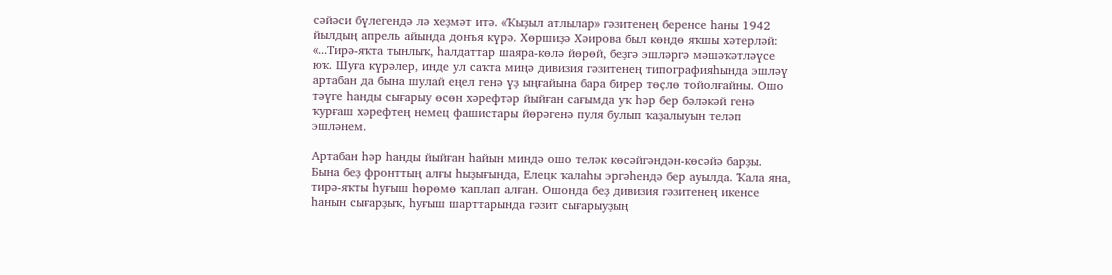сәйәси бүлегендә лә хеҙмәт итә. «Ҡыҙыл атлылар» гәзитенең беренсе һаны 1942 йылдың апрель айында донъя күрә. Хөршиҙә Хәирова был көндө яҡшы хәтерләй: «...Тирә-яҡта тынлыҡ, һалдаттар шаяра-көлә йөрөй, беҙгә эшләргә мәшәҡәтләүсе юҡ. Шуға күрәлер, инде ул саҡта миңә дивизия гәзитенең типографияһында эшләү артабан да бына шулай еңел генә үҙ ыңғайына бара бирер төҫлө тойолғайны. Ошо тәүге һанды сығарыу өсөн хәрефтәр йыйған сағымда уҡ һәр бер бәләкәй генә ҡурғаш хәрефтең немец фашистары йөрәгенә пуля булып ҡаҙалыуын теләп эшләнем.

Артабан һәр һанды йыйған һайын миндә ошо теләк көсәйгәндән-көсәйә барҙы. Бына беҙ фронттың алғы һыҙығында, Елецк ҡалаһы эргәһендә бер ауылда. Ҡала яна, тирә-яҡты һуғыш һөрөмө ҡаплап алған. Ошонда беҙ дивизия гәзитенең икенсе һанын сығарҙыҡ, һуғыш шарттарында гәзит сығарыуҙың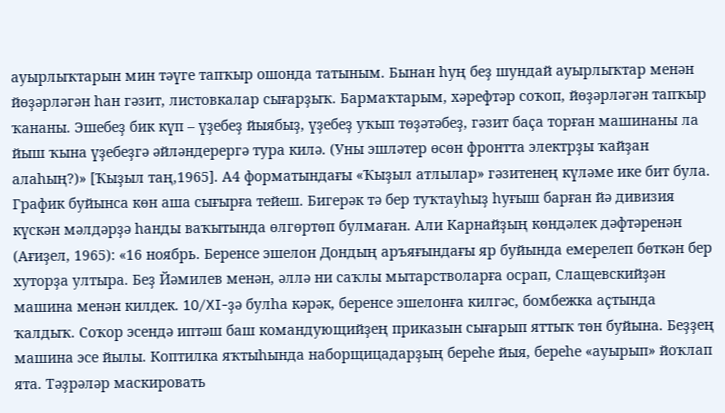ауырлыҡтарын мин тәүге тапҡыр ошонда татыным. Бынан һуң беҙ шундай ауырлыҡтар менән йөҙәрләгән һан гәзит, листовкалар сығарҙыҡ. Бармаҡтарым, хәрефтәр соҡоп, йөҙәрләгән тапҡыр ҡананы. Эшебеҙ бик күп – үҙебеҙ йыябыҙ, үҙебеҙ уҡып төҙәтәбеҙ, гәзит баҫа торған машинаны ла йыш ҡына үҙебеҙгә әйләндерергә тура килә. (Уны эшләтер өсөн фронтта электрҙы ҡайҙан алаһың?)» [Ҡыҙыл таң,1965]. А4 форматындағы «Ҡыҙыл атлылар» гәзитенең күләме ике бит була. График буйынса көн аша сығырға тейеш. Бигерәк тә бер туҡтауһыҙ һуғыш барған йә дивизия күскән мәлдәрҙә һанды ваҡытында өлгөртөп булмаған. Али Карнайҙың көндәлек дәфтәренән (Ағиҙел, 1965): «16 ноябрь. Беренсе эшелон Дондың аръяғындағы яр буйында емерелеп бөткән бер хуторҙа ултыра. Беҙ Йәмилев менән, әллә ни саҡлы мытарстволарға осрап, Слащевскийҙән машина менән килдек. 10/XI-ҙә булһа кәрәк, беренсе эшелонға килгәс, бомбежка аҫтында ҡалдыҡ. Соҡор эсендә иптәш баш командующийҙең приказын сығарып яттыҡ төн буйына. Беҙҙең машина эсе йылы. Коптилка яҡтыһында наборщицадарҙың береһе йыя, береһе «ауырып» йоҡлап ята. Тәҙрәләр маскировать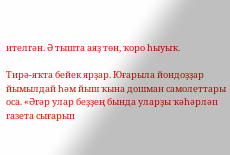ителгән. Ә тышта аяҙ төн, ҡоро һыуыҡ.

Тирә-яҡта бейек ярҙар. Юғарыла йондоҙҙар йымылдай һәм йыш ҡына дошман самолеттары оса. «Әгәр улар беҙҙең бында уларҙы ҡәһәрләп газета сығарып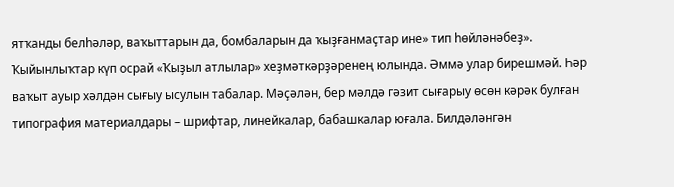ятҡанды белһәләр, ваҡыттарын да, бомбаларын да ҡыҙғанмаҫтар ине» тип һөйләнәбеҙ». Ҡыйынлыҡтар күп осрай «Ҡыҙыл атлылар» хеҙмәткәрҙәренең юлында. Әммә улар бирешмәй. Һәр ваҡыт ауыр хәлдән сығыу ысулын табалар. Мәҫәлән, бер мәлдә гәзит сығарыу өсөн кәрәк булған типография материалдары – шрифтар, линейкалар, бабашкалар юғала. Билдәләнгән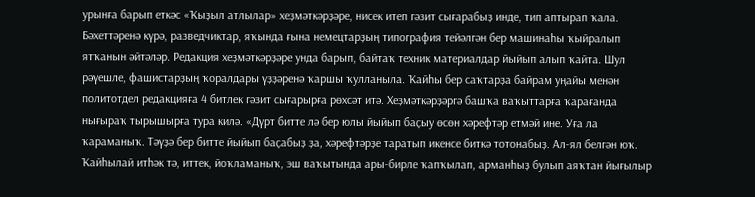урынға барып еткәс «Ҡыҙыл атлылар» хеҙмәткәрҙәре, нисек итеп гәзит сығарабыҙ инде, тип аптырап ҡала. Бәхеттәренә күрә, разведчиктар, яҡында ғына немецтарҙың типография тейәлгән бер машинаһы ҡыйралып ятҡанын әйтәләр. Редакция хеҙмәткәрҙәре унда барып, байтаҡ техник материалдар йыйып алып ҡайта. Шул рәүешле, фашистарҙың ҡоралдары үҙҙәренә ҡаршы ҡулланыла. Ҡайһы бер саҡтарҙа байрам уңайы менән политотдел редакцияға 4 битлек гәзит сығарырға рөхсәт итә. Хеҙмәткәрҙәргә башҡа ваҡыттарға ҡарағанда нығыраҡ тырышырға тура килә. «Дүрт битте лә бер юлы йыйып баҫыу өсөн хәрефтәр етмәй ине. Уға ла ҡараманыҡ. Тәүҙә бер битте йыйып баҫабыҙ ҙа, хәрефтәрҙе таратып икенсе биткә тотонабыҙ. Ал-ял белгән юҡ. Ҡайһылай итһәк тә, иттек, йоҡламаныҡ, эш ваҡытында ары-бирле ҡапҡылап, арманһыҙ булып аяҡтан йығылыр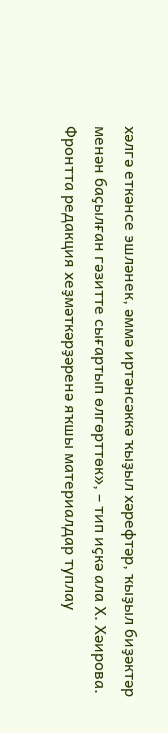хәлгә еткәнсе эшләнек, әммә иртәнсәккә ҡыҙыл хәрефтәр, ҡыҙыл биҙәктәр менән баҫылған гәзитте сығартып өлгөрттөк», – тип иҫкә ала Х. Хәирова. Фронтта редакция хеҙмәткәрҙәренә яҡшы материалдар туплау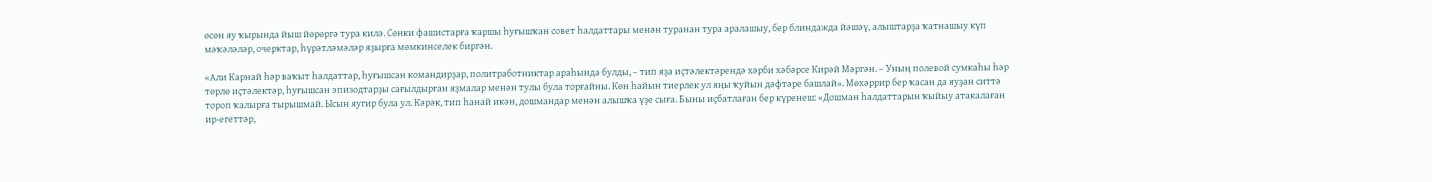өсөн яу ҡырында йыш йөрөргә тура килә. Сөнки фашистарға ҡаршы һуғышҡан совет һалдаттары менән туранан тура аралашыу, бер блиндажда йәшәү, алыштарҙа ҡатнашыу күп мәҡәләләр, очерктар, һүрәтләмәләр яҙырға мөмкинселек биргән.

«Али Карнай һәр ваҡыт һалдаттар, һуғышсан командирҙар, политработниктар араһында булды, – тип яҙа иҫтәлектәрендә хәрби хәбәрсе Кирәй Мәргән. – Уның полевой сумкаһы һәр төрлө иҫтәлектәр, һуғышсан эпизодтарҙы сағылдырған яҙмалар менән тулы була торғайны. Көн һайын тиерлек ул яңы ҡуйын дәфтәре башлай». Мөхәррир бер ҡасан да яуҙан ситтә тороп ҡалырға тырышмай. Ысын яугир була ул. Кәрәк, тип һанай икән, дошмандар менән алышҡа үҙе сыға. Быны иҫбатлаған бер күренеш: «Дошман һалдаттарын ҡыйыу атакалаған ир-егеттәр,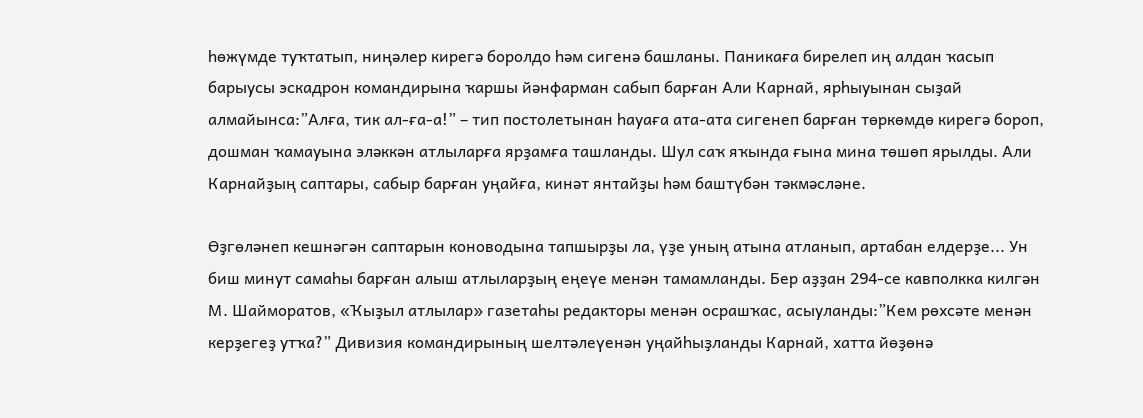һөжүмде туҡтатып, ниңәлер кирегә боролдо һәм сигенә башланы. Паникаға бирелеп иң алдан ҡасып барыусы эскадрон командирына ҡаршы йәнфарман сабып барған Али Карнай, ярһыуынан сыҙай алмайынса:”Алға, тик ал-ға-а!” – тип постолетынан һауаға ата-ата сигенеп барған төркөмдө кирегә бороп, дошман ҡамауына эләккән атлыларға ярҙамға ташланды. Шул саҡ яҡында ғына мина төшөп ярылды. Али Карнайҙың саптары, сабыр барған уңайға, кинәт янтайҙы һәм баштүбән тәкмәсләне.

Өҙгөләнеп кешнәгән саптарын коноводына тапшырҙы ла, үҙе уның атына атланып, артабан елдерҙе... Ун биш минут самаһы барған алыш атлыларҙың еңеүе менән тамамланды. Бер аҙҙан 294-се кавполкка килгән М. Шайморатов, «Ҡыҙыл атлылар» газетаһы редакторы менән осрашҡас, асыуланды:”Кем рөхсәте менән керҙегеҙ утҡа?” Дивизия командирының шелтәлеүенән уңайһыҙланды Карнай, хатта йөҙөнә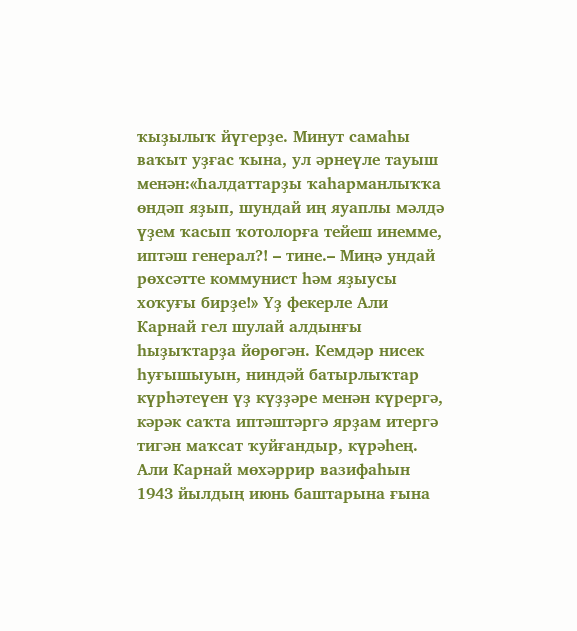ҡыҙылыҡ йүгерҙе. Минут самаһы ваҡыт уҙғас ҡына, ул әрнеүле тауыш менән:«Һалдаттарҙы ҡаһарманлыҡҡа өндәп яҙып, шундай иң яуаплы мәлдә үҙем ҡасып ҡотолорға тейеш инемме, иптәш генерал?! – тине.– Миңә ундай рөхсәтте коммунист һәм яҙыусы хоҡуғы бирҙе!» Үҙ фекерле Али Карнай гел шулай алдынғы һыҙыҡтарҙа йөрөгән. Кемдәр нисек һуғышыуын, ниндәй батырлыҡтар күрһәтеүен үҙ күҙҙәре менән күрергә, кәрәк саҡта иптәштәргә ярҙам итергә тигән маҡсат ҡуйғандыр, күрәһең. Али Карнай мөхәррир вазифаһын 1943 йылдың июнь баштарына ғына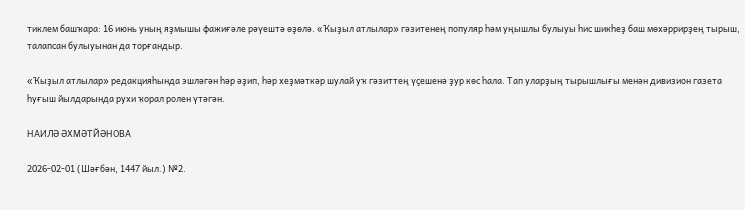тиклем башҡара: 16 июнь уның яҙмышы фажиғәле рәүештә өҙөлә. «Ҡыҙыл атлылар» гәзитенең популяр һәм уңышлы булыуы һис шикһеҙ баш мөхәррирҙең тырыш, талапсан булыуынан да торғандыр.

«Ҡыҙыл атлылар» редакцияһында эшләгән һәр әҙип, һәр хеҙмәткәр шулай уҡ гәзиттең үҫешенә ҙур көс һала. Тап уларҙың тырышлығы менән дивизион газета һуғыш йылдарында рухи ҡорал ролен үтәгән.

НАИЛӘ ӘХМӘТЙӘНОВА

2026-02-01 (Шәғбән, 1447 йыл.) №2.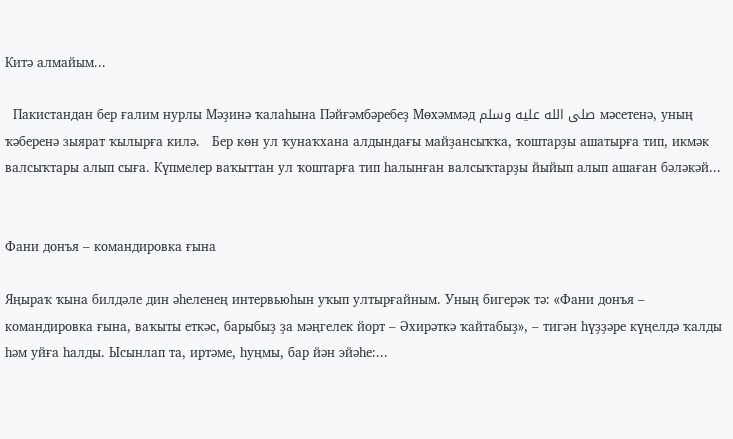Китә алмайым...

  Пакистандан бер ғалим нурлы Мәҙинә ҡалаһына Пәйғәмбәребеҙ Мөхәммәд صلى الله عليه وسلم мәсетенә, уның ҡәберенә зыярат ҡылырға килә.   Бер көн ул ҡунаҡхана алдындағы майҙансыҡҡа, ҡоштарҙы ашатырға тип, икмәк валсыҡтары алып сыға. Күпмелер ваҡыттан ул ҡоштарға тип һалынған валсыҡтарҙы йыйып алып ашаған бәләкәй...


Фани донъя – командировка ғына

Яңыраҡ ҡына билдәле дин әһеленең интервьюһын уҡып ултырғайным. Уның бигерәк тә: «Фани донъя – командировка ғына, ваҡыты еткәс, барыбыҙ ҙа мәңгелек йорт – Әхирәткә ҡайтабыҙ», – тигән һүҙҙәре күңелдә ҡалды һәм уйға һалды. Ысынлап та, иртәме, һуңмы, бар йән эйәһе:...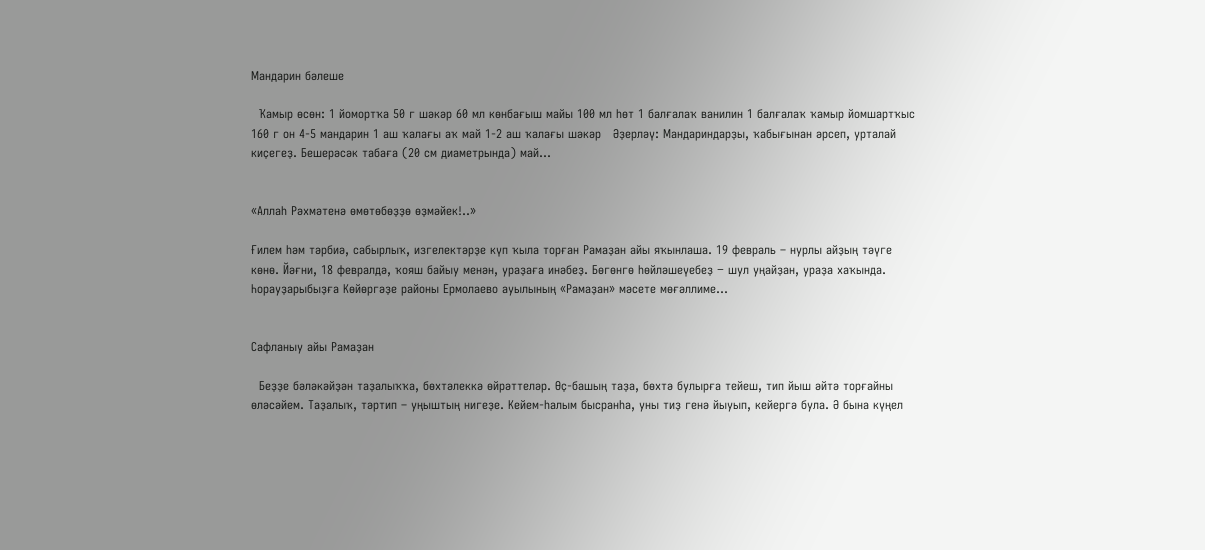Мандарин бәлеше

  Ҡамыр өсөн: 1 йомортҡа 50 г шәкәр 60 мл көнбағыш майы 100 мл һөт 1 балғалаҡ ванилин 1 балғалаҡ ҡамыр йомшартҡыс 160 г он 4-5 мандарин 1 аш ҡалағы аҡ май 1-2 аш ҡалағы шәкәр   Әҙерләү: Мандариндарҙы, ҡабығынан әрсеп, урталай киҫегеҙ. Бешерәсәк табаға (20 см диаметрында) май...


«Аллаһ Рәхмәтенә өмөтөбөҙҙө өҙмәйек!..»

Ғилем һәм тәрбиә, сабырлыҡ, изгелектәрҙе күп ҡыла торған Рамаҙан айы яҡынлаша. 19 февраль – нурлы айҙың тәүге көнө. Йәғни, 18 февралдә, ҡояш байыу менән, ураҙаға инәбеҙ. Бөгөнгө һөйләшеүебеҙ − шул уңайҙан, ураҙа хаҡында. Һорауҙарыбыҙға Көйөргәҙе районы Ермолаево ауылының «Рамаҙан» мәсете мөғәллиме...


Сафланыу айы Рамаҙан

  Беҙҙе бәләкәйҙән таҙалыҡҡа, бөхтәлеккә өйрәттеләр. Өҫ-башың таҙа, бөхтә булырға тейеш, тип йыш әйтә торғайны өләсәйем. Таҙалыҡ, тәртип – уңыштың нигеҙе. Кейем-һалым бысранһа, уны тиҙ генә йыуып, кейергә була. Ә бына күңел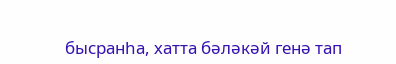бысранһа, хатта бәләкәй генә тап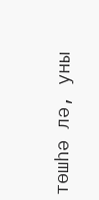төшһә лә, уны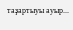таҙартыуы ауыр...